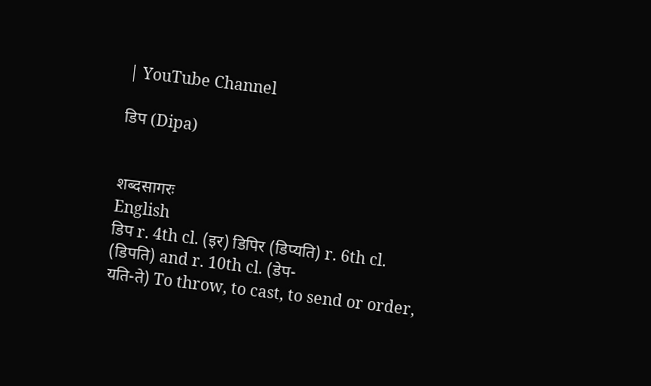| YouTube Channel

डिप (Dipa)


शब्दसागरः
English
डिप r. 4th cl. (इर) डिपिर (डिप्यति) r. 6th cl. (डिपति) and r. 10th cl. (डेप-
यति-ते) To throw, to cast, to send or order,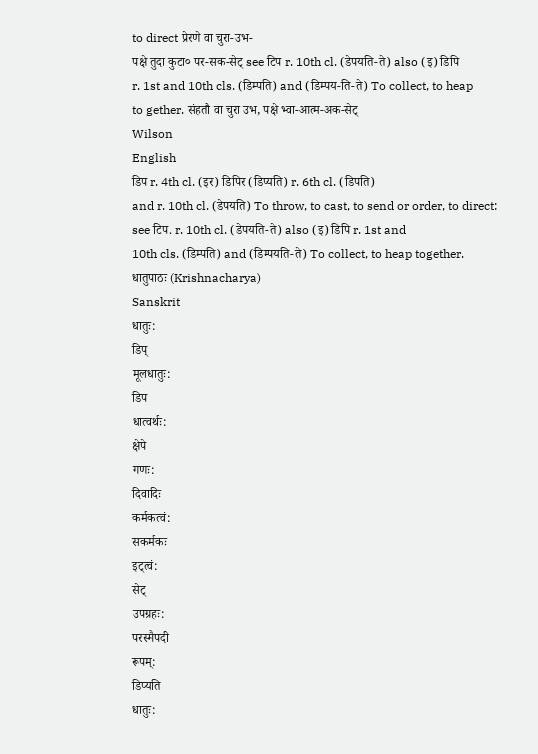to direct प्रेरणे वा चुरा-उभ-
पक्षे तुदा कुटा० पर-सक-सेट् see टिप r. 10th cl. (डेपयति-ते) also (इ) डिपि
r. 1st and 10th cls. (डिम्पति) and (डिम्पय-ति-ते) To collect, to heap
to gether. संहतौ वा चुरा उभ, पक्षे भ्वा-आत्म-अक-सेट्
Wilson
English
डिप r. 4th cl. (इर) डिपिर (डिप्यति) r. 6th cl. (डिपति)
and r. 10th cl. (डेपयति) To throw, to cast, to send or order, to direct:
see टिप. r. 10th cl. (डेपयति-ते) also (इ) डिपि r. 1st and
10th cls. (डिम्पति) and (डिम्पयति-ते) To collect, to heap together.
धातुपाठः (Krishnacharya)
Sanskrit
धातुः:
डिप्
मूलधातुः:
डिप
धात्वर्थः:
क्षेपे
गणः:
दिवादिः
कर्मकत्वं:
सकर्मकः
इट्त्वं:
सेट्
उपग्रहः:
परस्मैपदी
रूपम्:
डिप्यति
धातुः: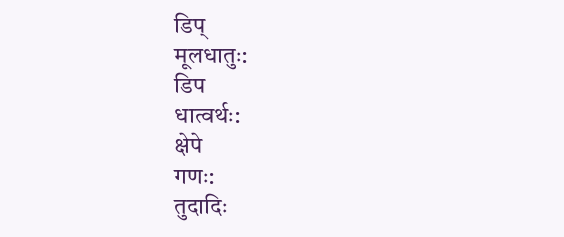डिप्
मूलधातुः:
डिप
धात्वर्थः:
क्षेपे
गणः:
तुदादिः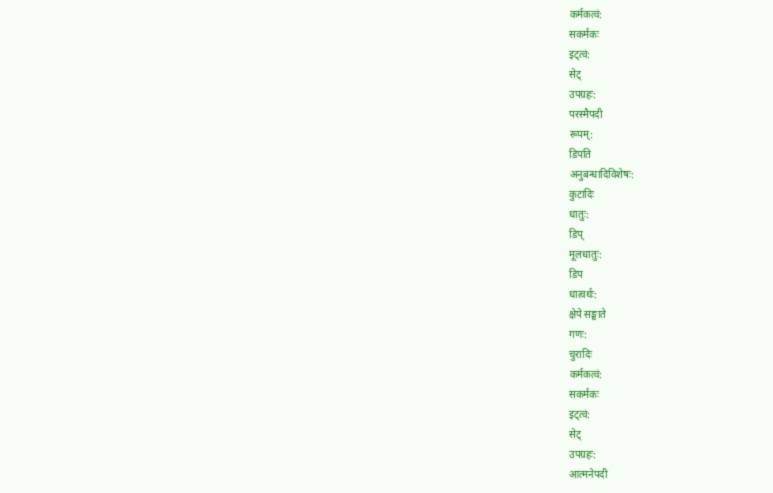कर्मकत्वं:
सकर्मकः
इट्त्वं:
सेट्
उपग्रहः:
परस्मैपदी
रूपम्:
डिपति
अनुबन्धादिविशेषः:
कुटादिः
धातुः:
डिप्
मूलधातुः:
डिप
धात्वर्थः:
क्षेपे सङ्घाते
गणः:
चुरादिः
कर्मकत्वं:
सकर्मकः
इट्त्वं:
सेट्
उपग्रहः:
आत्मनेपदी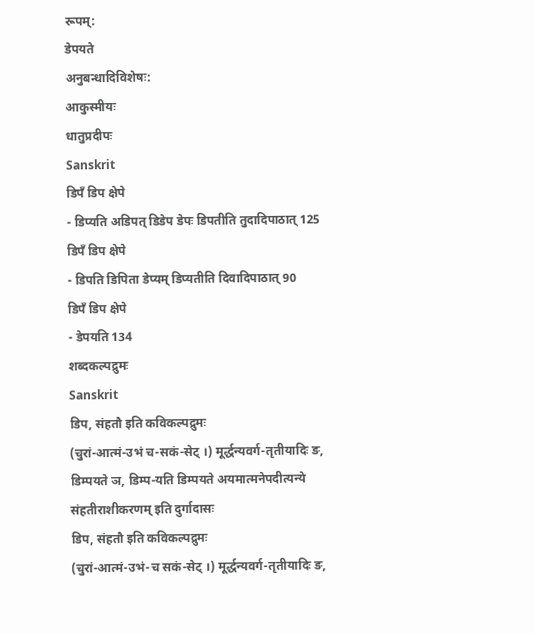रूपम्:
डेपयते
अनुबन्धादिविशेषः:
आकुस्मीयः
धातुप्रदीपः
Sanskrit
डिपँ डिप क्षेपे
- डिप्यति अडिपत् डिडेप डेपः डिपतीति तुदादिपाठात् 125
डिपँ डिप क्षेपे
- डिपति डिपिता डेप्यम् डिप्यतीति दिवादिपाठात् 90
डिपँ डिप क्षेपे
- डेपयति 134
शब्दकल्पद्रुमः
Sanskrit
डिप, संहतौ इति कविकल्पद्रुमः
(चुरां-आत्मं-उभं च-सकं-सेट् ।) मूर्द्धन्यवर्ग-तृतीयादिः ङ, डिम्पयते ञ, डिम्प-यति डिम्पयते अयमात्मनेपदीत्यन्ये संहतीराशीकरणम् इति दुर्गादासः
डिप, संहतौ इति कविकल्पद्रुमः
(चुरां-आत्मं-उभं-च सकं-सेट् ।) मूर्द्धन्यवर्ग-तृतीयादिः ङ,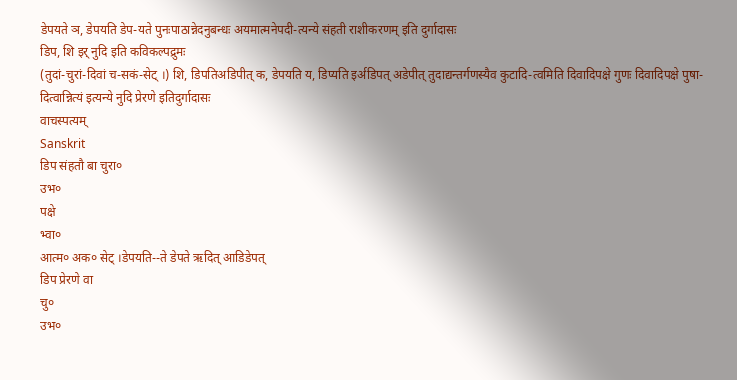डेपयते ञ, डेपयति डेप-यते पुनःपाठान्नेदनुबन्धः अयमात्मनेपदी-त्यन्ये संहती राशीकरणम् इति दुर्गादासः
डिप, शि इर् नुदि इति कविकल्पद्रुमः
(तुदां-चुरां-दिवां च-सकं-सेट् ।) शि, डिपतिअडिपीत् क, डेपयति य, डिप्यति इर्अडिपत् अडेपीत् तुदाद्यन्तर्गणस्यैव कुटादि-त्वमिति दिवादिपक्षे गुणः दिवादिपक्षे पुषा-दित्वान्नित्यं इत्यन्ये नुदि प्रेरणे इतिदुर्गादासः
वाचस्पत्यम्
Sanskrit
डिप संहतौ बा चुरा०
उभ०
पक्षे
भ्वा०
आत्म० अक० सेट् ।डेपयति--ते डेपते ऋदित् आडिडेपत्
डिप प्रेरणे वा
चु०
उभ०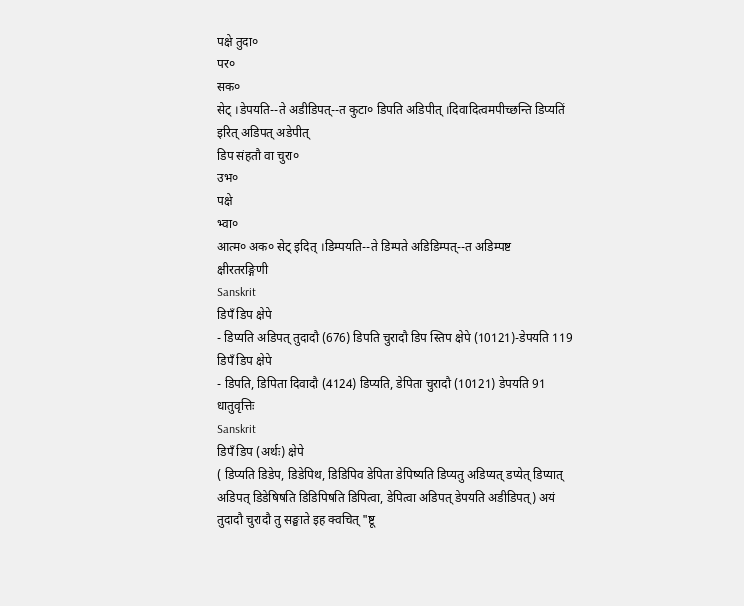पक्षे तुदा०
पर०
सक०
सेट् ।डेपयति--ते अडीडिपत्--त कुटा० डिपति अडिपीत् ।दिवादित्वमपीच्छन्ति डिप्यतिं इरित् अडिपत् अडेपीत्
डिप संहतौ वा चुरा०
उभ०
पक्षे
भ्वा०
आत्म० अक० सेट् इदित् ।डिम्पयति--ते डिम्पते अडिडिम्पत्--त अडिम्पष्ट
क्षीरतरङ्गिणी
Sanskrit
डिपँ डिप क्षेपे
- डिप्यति अडिपत् तुदादौ (676) डिपति चुरादौ डिप स्तिप क्षेपे (10121)-डेपयति 119
डिपँ डिप क्षेपे
- डिपति, डिपिता दिवादौ (4124) डिप्यति, डेपिता चुरादौ (10121) डेपयति 91
धातुवृत्तिः
Sanskrit
डिपँ डिप (अर्थः) क्षेपे
( डिप्यति डिडेप, डिडेपिथ, डिडिपिव डेपिता डेपिष्यति डिप्यतु अडिप्यत् डप्येत् डिप्यात् अडिपत् डिडेषिषति डिडिपिषति डिपित्वा, डेपित्वा अडिपत् डेपयति अडीडिपत्) अयं तुदादौ चुरादौ तु सङ्घाते इह क्वचित् "ष्टू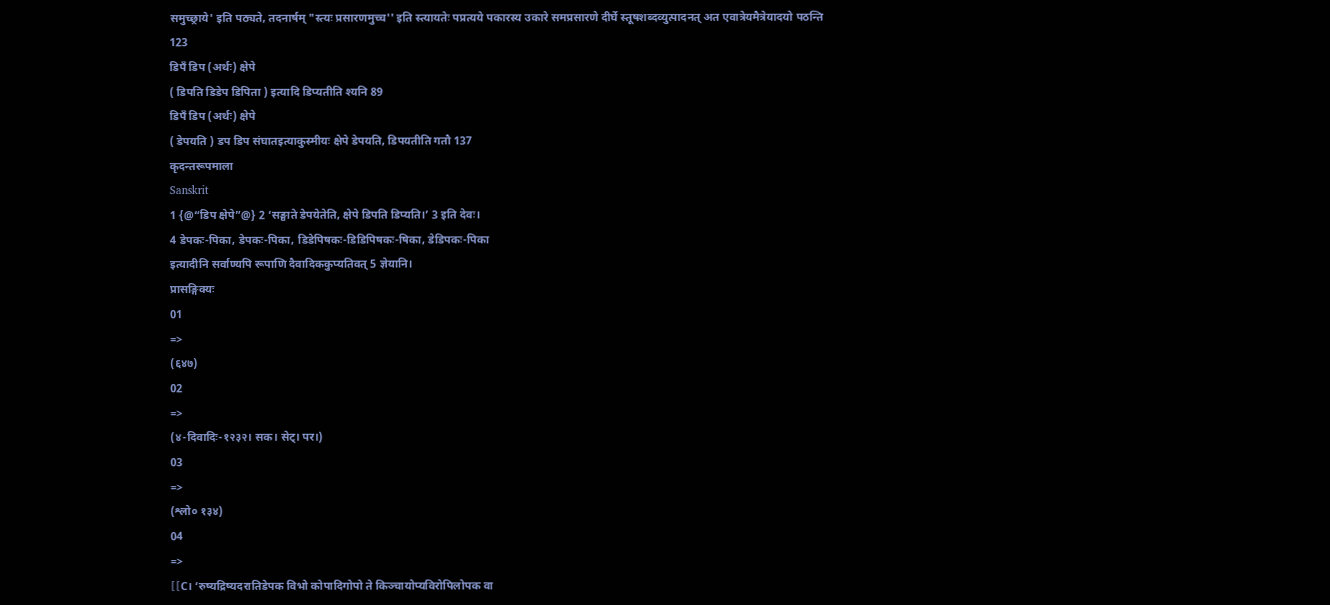समुच्छ्राये' इति पठ्यते, तदनार्षम् "स्त्यः प्रसारणमुच्च'' इति स्त्यायतेः पप्रत्यये पकारस्य उकारे समप्रसारणे दीर्घे स्तूषशब्दव्युत्पादनत् अत एवात्रेयमैत्रेयादयो पठन्ति 123
डिपँ डिप (अर्थः) क्षेपे
( डिपति डिडेप डिपिता ) इत्यादि डिप्यतीति श्यनि 89
डिपँ डिप (अर्थः) क्षेपे
( डेपयति ) डप डिप संघातइत्याकुस्मीयः क्षेपे डेपयति, डिपयतीति गतौ 137
कृदन्तरूपमाला
Sanskrit
1 {@“डिप क्षेपे”@} 2 ‘सङ्घाते डेपयेतेति, क्षेपे डिपति डिप्यति।’ 3 इति देवः।
4 डेपकः-पिका, डेपकः-पिका, डिडेपिषकः-डिडिपिषकः-षिका, डेडिपकः-पिका
इत्यादीनि सर्वाण्यपि रूपाणि दैवादिककुप्यतिवत् 5 ज्ञेयानि।
प्रासङ्गिक्यः
01
=>
(६४७)
02
=>
(४-दिवादिः-१२३२। सक। सेट्। पर।)
03
=>
(श्लो० १३४)
04
=>
[[C। ‘रुष्यद्रिष्यदरातिडेपक विभो कोपादिगोपो ते किञ्चायोप्यविरोपिलोपक वा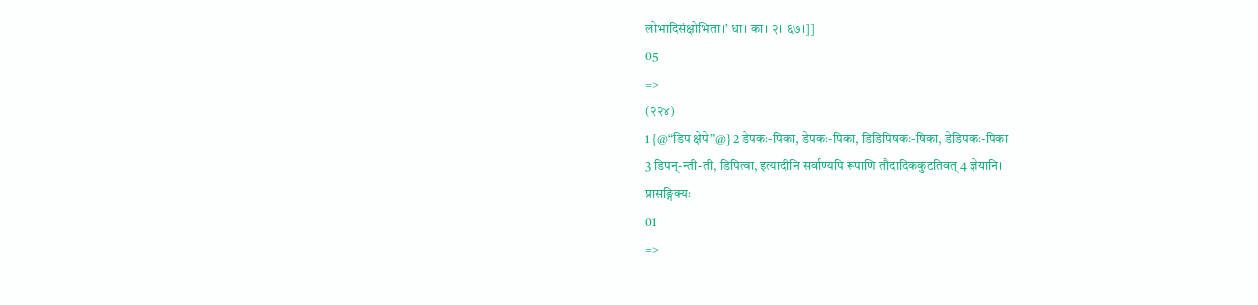लोभादिसंक्षोभिता।’ धा। का। २। ६७।]]
05
=>
(२२४)
1 {@“डिप क्षेपे”@} 2 डेपकः-पिका, डेपकः-पिका, डिडिपिषकः-षिका, डेडिपकः-पिका
3 डिपन्-न्ती-ती, डिपित्वा, इत्यादीनि सर्वाण्यपि रूपाणि तौदादिककुटतिवत् 4 ज्ञेयानि।
प्रासङ्गिक्यः
01
=>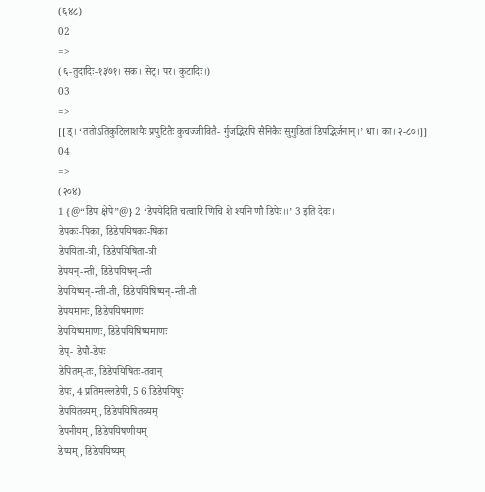(६४८)
02
=>
(६-तुदादिः-१३७१। सक। सेट्। पर। कुटादिः।)
03
=>
[[ड्। ‘ततोऽतिकुटिलाशयैः प्रपुटितैः कुचज्जीवितै- र्गुजद्भिरपि सैनिकैः सुगुडितां डिपद्भिर्जनान्।’ धा। का। २-८०।]]
04
=>
(२०४)
1 {@“डिप क्षेपे”@} 2 ‘डेपयेदिति चत्वारि णिचि शे श्यनि णौ डिपेः।।’ 3 इति देवः।
डेपकः-पिका, डिडेपयिषकः-षिका
डेपयिता-त्री, डिडेपयिषिता-त्री
डेपयन्-न्ती, डिडेपयिषन्-न्ती
डेपयिष्यन्-न्ती-ती, डिडेपयिषिष्यन्-न्ती-ती
डेपयमानः, डिडेपयिषमाणः
डेपयिष्यमाणः, डिडेपयिषिष्यमाणः
डेप्- डेपौ-डेपः
डेपितम्-तः, डिडेपयिषितः-तवान्
डेपः, 4 प्रतिमल्लडेपी, 5 6 डिडेपयिषुः
डेपयितव्यम्, डिडेपयिषितव्यम्
डेपनीयम्, डिडेपयिषणीयम्
डेप्यम्, डिडेपयिष्यम्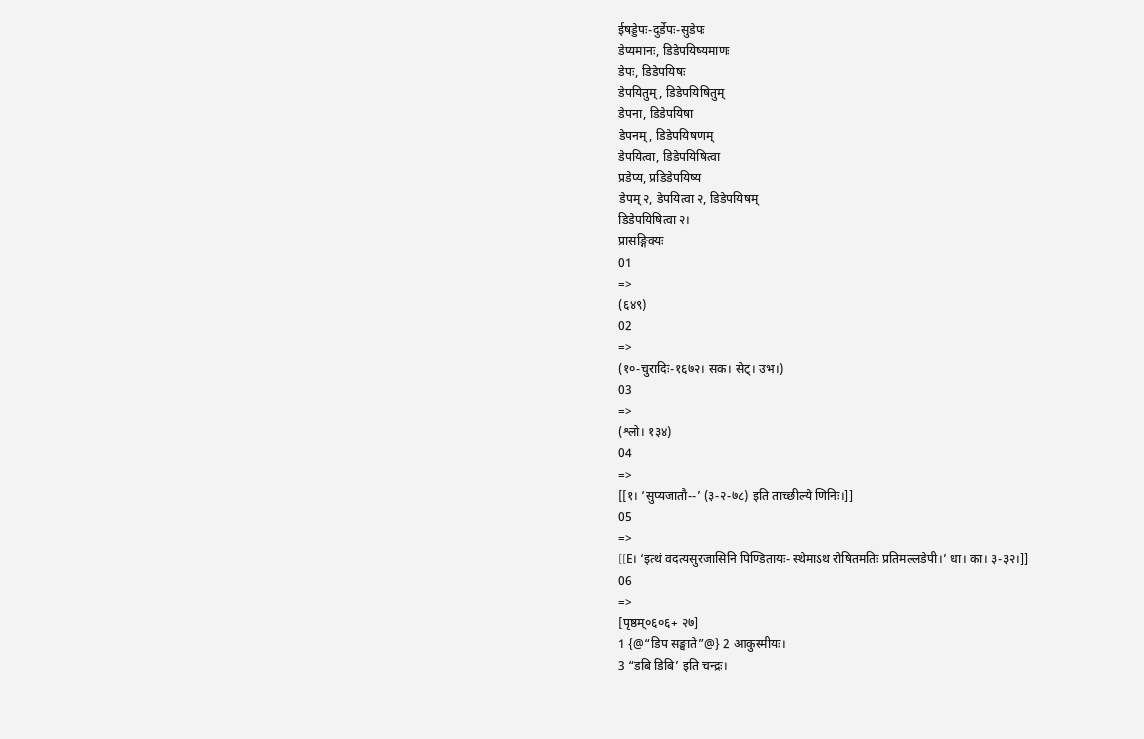ईषड्डेपः-दुर्डेपः-सुडेपः
डेप्यमानः, डिडेपयिष्यमाणः
डेपः, डिडेपयिषः
डेपयितुम्, डिडेपयिषितुम्
डेपना, डिडेपयिषा
डेपनम्, डिडेपयिषणम्
डेपयित्वा, डिडेपयिषित्वा
प्रडेप्य, प्रडिडेपयिष्य
डेपम् २, डेपयित्वा २, डिडेपयिषम्
डिडेपयिषित्वा २।
प्रासङ्गिक्यः
01
=>
(६४९)
02
=>
(१०-चुरादिः-१६७२। सक। सेट्। उभ।)
03
=>
(श्लो। १३४)
04
=>
[[१। ‘सुप्यजातौ--’ (३-२-७८) इति ताच्छील्ये णिनिः।]]
05
=>
[[E। ‘इत्थं वदत्यसुरजासिनि पिण्डितायः- स्थेमाऽथ रोषितमतिः प्रतिमल्लडेपी।’ धा। का। ३-३२।]]
06
=>
[पृष्ठम्०६०६+ २७]
1 {@“डिप सङ्घाते”@} 2 आकुस्मीयः।
3 “डबि डिबि’ इति चन्द्रः।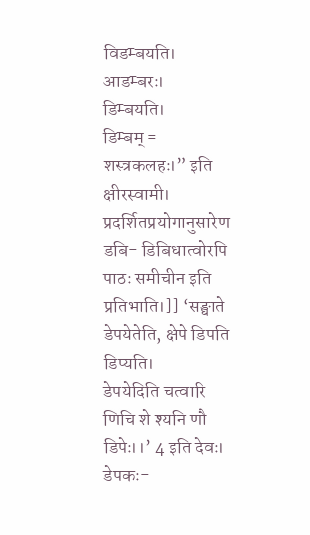विडम्बयति।
आडम्बरः।
डिम्बयति।
डिम्बम् = शस्त्रकलहः।” इति क्षीरस्वामी।
प्रदर्शितप्रयोगानुसारेण डबि- डिबिधात्वोरपि पाठः समीचीन इति प्रतिभाति।]] ‘सङ्घाते डेपयेतेति, क्षेपे डिपति डिप्यति।
डेपयेदिति चत्वारि णिचि शे श्यनि णौ डिपेः।।’ 4 इति देवः।
डेपकः-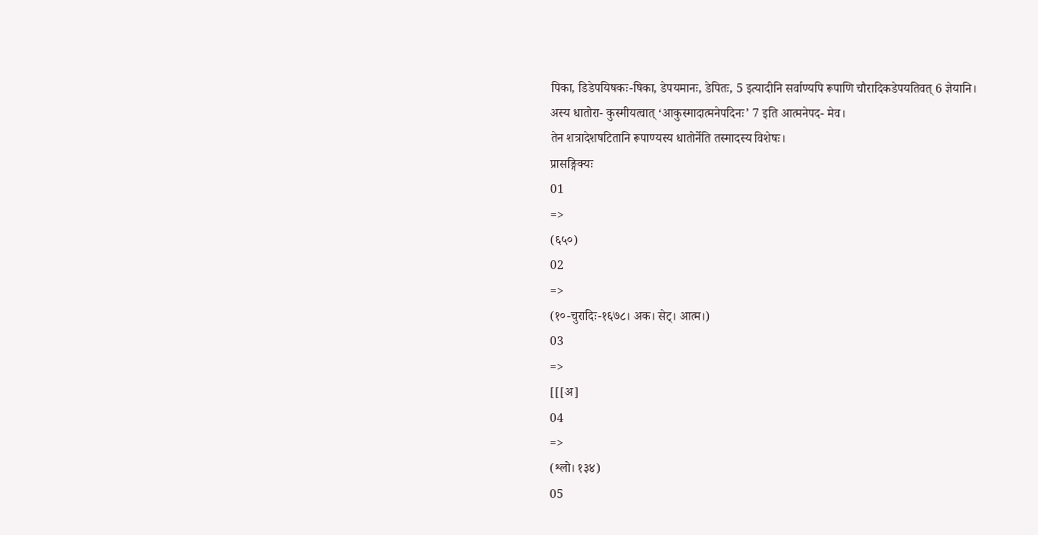पिका, डिडेपयिषकः-षिका, डेपयमानः, डेपितः, 5 इत्यादीनि सर्वाण्यपि रूपाणि चौरादिकडेपयतिवत् 6 ज्ञेयानि।
अस्य धातोरा- कुस्मीयत्वात् ‘आकुस्मादात्मनेपदिनः’ 7 इति आत्मनेपद- मेव।
तेन शत्रादेशषटितानि रूपाण्यस्य धातोर्नेति तस्मादस्य विशेषः।
प्रासङ्गिक्यः
01
=>
(६५०)
02
=>
(१०-चुरादिः-१६७८। अक। सेट्। आत्म।)
03
=>
[[[अ]
04
=>
(श्लो। १३४)
05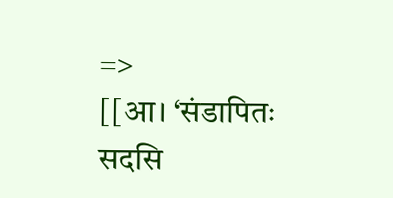=>
[[आ। ‘संडापितः सदसि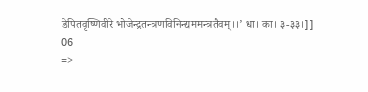डेपितवृष्णिवीरे भोजेन्द्रतन्त्रणविनिन्द्यममन्त्रतैवम्।।’ धा। का। ३-३३।]]
06
=>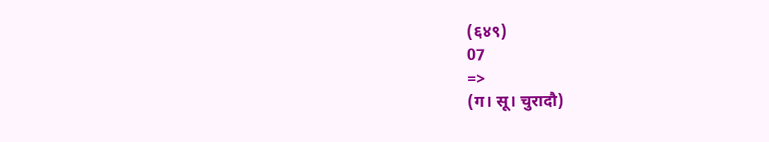(६४९)
07
=>
(ग। सू। चुरादौ)